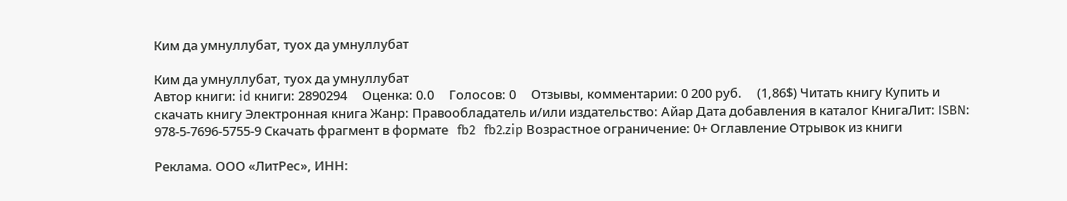Ким да умнуллубат, туох да умнуллубат

Ким да умнуллубат, туох да умнуллубат
Автор книги: id книги: 2890294     Оценка: 0.0     Голосов: 0     Отзывы, комментарии: 0 200 руб.     (1,86$) Читать книгу Купить и скачать книгу Электронная книга Жанр: Правообладатель и/или издательство: Айар Дата добавления в каталог КнигаЛит: ISBN: 978-5-7696-5755-9 Скачать фрагмент в формате   fb2   fb2.zip Возрастное ограничение: 0+ Оглавление Отрывок из книги

Реклама. ООО «ЛитРес», ИНН: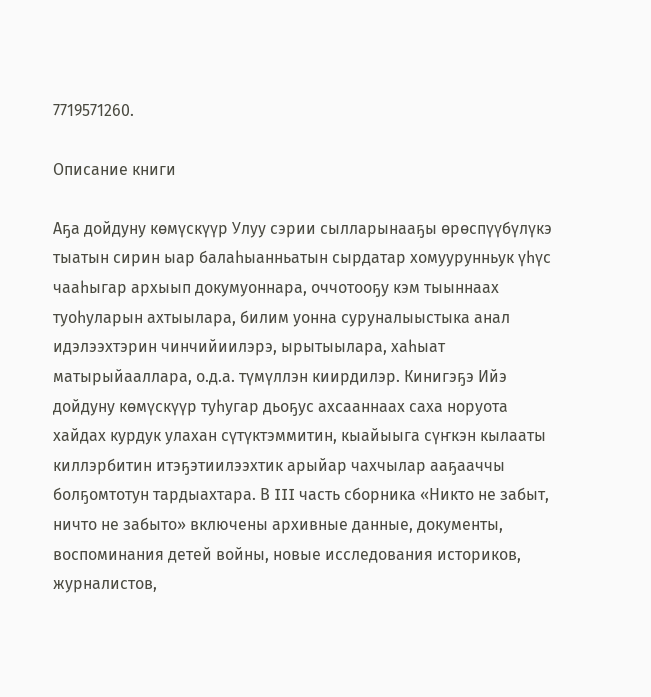7719571260.

Описание книги

Аҕа дойдуну көмүскүүр Улуу сэрии сылларынааҕы өрөспүүбүлүкэ тыатын сирин ыар балаһыанньатын сырдатар хомуурунньук үһүс чааһыгар архыып докумуоннара, оччотооҕу кэм тыыннаах туоһуларын ахтыылара, билим уонна суруналыыстыка анал идэлээхтэрин чинчийиилэрэ, ырытыылара, хаһыат матырыйааллара, о.д.а. түмүллэн киирдилэр. Кинигэҕэ Ийэ дойдуну көмүскүүр туһугар дьоҕус ахсааннаах саха норуота хайдах курдук улахан сүтүктэммитин, кыайыыга сүҥкэн кылааты киллэрбитин итэҕэтиилээхтик арыйар чахчылар ааҕааччы болҕомтотун тардыахтара. В III часть сборника «Никто не забыт, ничто не забыто» включены архивные данные, документы, воспоминания детей войны, новые исследования историков, журналистов,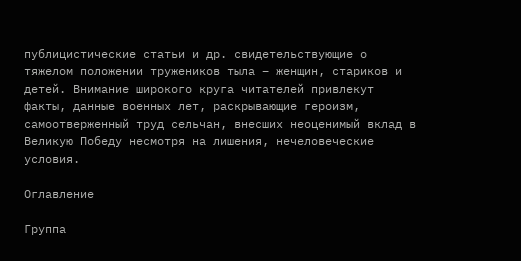публицистические статьи и др. свидетельствующие о тяжелом положении тружеников тыла – женщин, стариков и детей. Внимание широкого круга читателей привлекут факты, данные военных лет, раскрывающие героизм, самоотверженный труд сельчан, внесших неоценимый вклад в Великую Победу несмотря на лишения, нечеловеческие условия.

Оглавление

Группа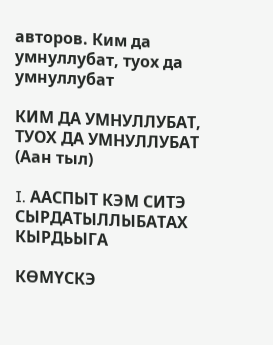авторов. Ким да умнуллубат, туох да умнуллубат

КИМ ДА УМНУЛЛУБАТ, ТУОХ ДА УМНУЛЛУБАТ (Аан тыл)

I. ААСПЫТ КЭМ СИТЭ СЫРДАТЫЛЛЫБАТАХ КЫРДЬЫГА

КӨМҮСКЭ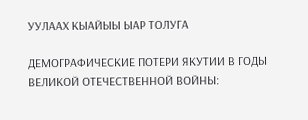УУЛААХ КЫАЙЫЫ ЫАР ТОЛУГА

ДЕМОГРАФИЧЕСКИЕ ПОТЕРИ ЯКУТИИ В ГОДЫ ВЕЛИКОЙ ОТЕЧЕСТВЕННОЙ ВОЙНЫ: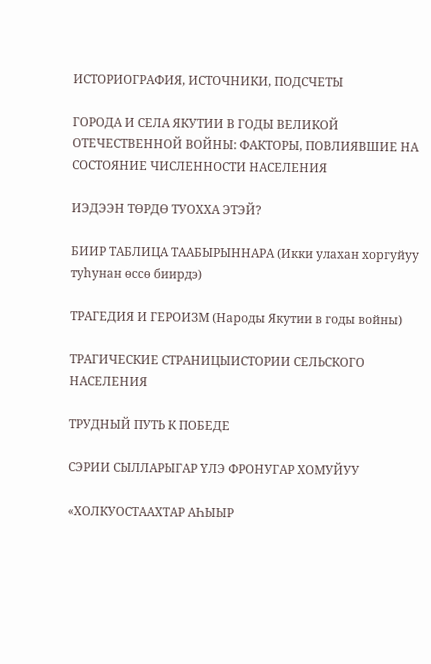ИСТОРИОГРАФИЯ, ИСТОЧНИКИ, ПОДСЧЕТЫ

ГОРОДА И СЕЛА ЯКУТИИ В ГОДЫ ВЕЛИКОЙ ОТЕЧЕСТВЕННОЙ ВОЙНЫ: ФАКТОРЫ, ПОВЛИЯВШИЕ НА СОСТОЯНИЕ ЧИСЛЕННОСТИ НАСЕЛЕНИЯ

ИЭДЭЭН ТӨРДӨ ТУОХХА ЭТЭЙ?

БИИР ТАБЛИЦА ТААБЫРЫННАРА (Икки улахан хоргуйуу туһунан өссө биирдэ)

ТРАГЕДИЯ И ГЕРОИЗМ (Народы Якутии в годы войны)

ТРАГИЧЕСКИЕ СТРАНИЦЫИСТОРИИ СЕЛЬСКОГО НАСЕЛЕНИЯ

ТРУДНЫЙ ПУТЬ К ПОБЕДЕ

СЭРИИ СЫЛЛАРЫГАР ҮЛЭ ФРОНУГАР ХОМУЙУУ

«ХОЛКУОСТААХТАР АҺЫЫР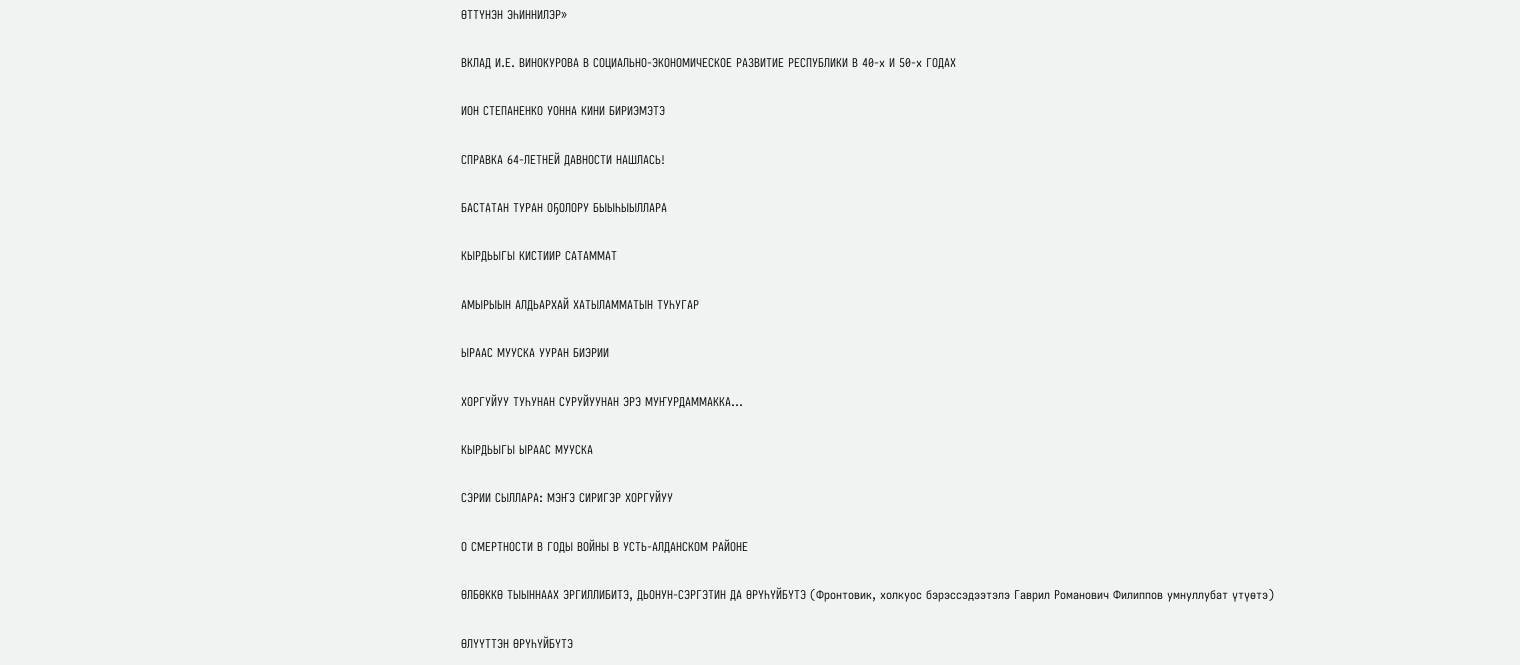ӨТТҮНЭН ЭҺИННИЛЭР»

ВКЛАД И.Е. ВИНОКУРОВА В СОЦИАЛЬНО-ЭКОНОМИЧЕСКОЕ РАЗВИТИЕ РЕСПУБЛИКИ В 40-х И 50-х ГОДАХ

ИОН СТЕПАНЕНКО УОННА КИНИ БИРИЭМЭТЭ

СПРАВКА 64-ЛЕТНЕЙ ДАВНОСТИ НАШЛАСЬ!

БАСТАТАН ТУРАН ОҔОЛОРУ БЫЫҺЫЫЛЛАРА

КЫРДЬЫГЫ КИСТИИР САТАММАТ

АМЫРЫЫН АЛДЬАРХАЙ ХАТЫЛАММАТЫН ТУҺУГАР

ЫРААС МУУСКА УУРАН БИЭРИИ

ХОРГУЙУУ ТУҺУНАН СУРУЙУУНАН ЭРЭ МУҤУРДАММАККА…

КЫРДЬЫГЫ ЫРААС МУУСКА

СЭРИИ СЫЛЛАРА: МЭҤЭ СИРИГЭР ХОРГУЙУУ

О СМЕРТНОСТИ В ГОДЫ ВОЙНЫ В УСТЬ-АЛДАНСКОМ РАЙОНЕ

ӨЛБӨККӨ ТЫЫННААХ ЭРГИЛЛИБИТЭ, ДЬОНУН-СЭРГЭТИН ДА ӨРҮҺҮЙБҮТЭ (Фронтовик, холкуос бэрэссэдээтэлэ Гаврил Романович Филиппов умнуллубат үтүөтэ)

ӨЛҮҮТТЭН ӨРҮҺҮЙБҮТЭ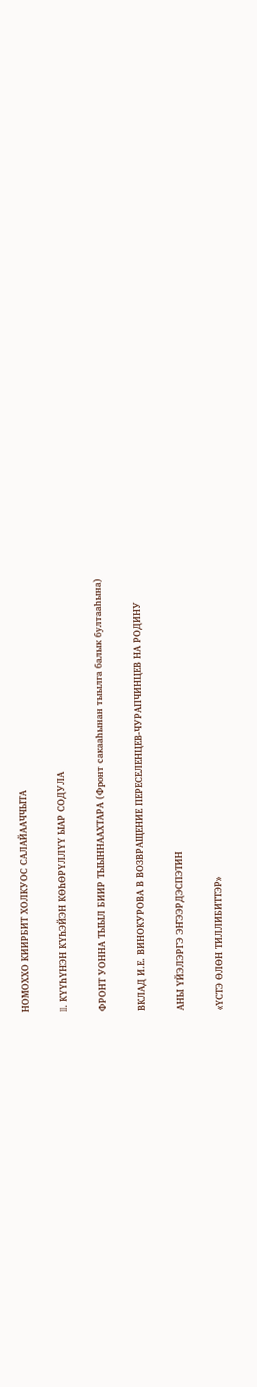НОМОХХО КИИРБИТ ХОЛКУОС САЛАЙААЧЧЫТА

II. КҮҮҺҮНЭН КҮҺЭЙЭН КӨҺӨРҮЛЛҮҮ ЫАР СОДУЛА

ФРОНТ УОННА ТЫЫЛ БИИР ТЫЫННААХТАРА (Фронт сакааһынан тыылга балык бултааһына)

ВКЛАД И.Е. ВИНОКУРОВА В ВОЗВРАЩЕНИЕ ПЕРЕСЕЛЕНЦЕВ-ЧУРАПЧИНЦЕВ НА РОДИНУ

АНЫ ҮЙЭЛЭРГЭ ЭҤЭЭРДЭСПЭТИН

«ҮСТЭ ӨЛӨН ТИЛЛИБИТТЭР»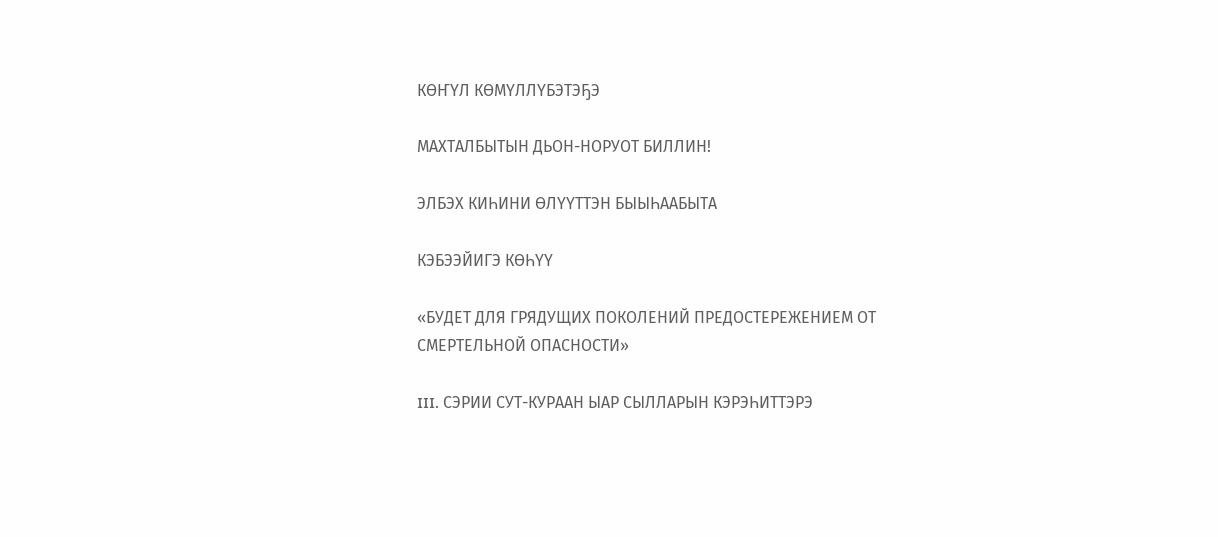КӨҤҮЛ КӨМҮЛЛҮБЭТЭҔЭ

МАХТАЛБЫТЫН ДЬОН-НОРУОТ БИЛЛИН!

ЭЛБЭХ КИҺИНИ ӨЛҮҮТТЭН БЫЫҺААБЫТА

КЭБЭЭЙИГЭ КӨҺҮҮ

«БУДЕТ ДЛЯ ГРЯДУЩИХ ПОКОЛЕНИЙ ПРЕДОСТЕРЕЖЕНИЕМ ОТ СМЕРТЕЛЬНОЙ ОПАСНОСТИ»

III. СЭРИИ СУТ-КУРААН ЫАР СЫЛЛАРЫН КЭРЭҺИТТЭРЭ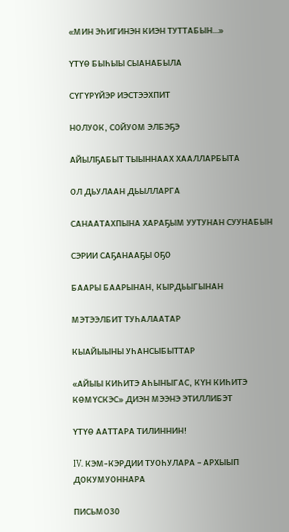«МИН ЭҺИГИНЭН КИЭН ТУТТАБЫН…»

ҮТҮӨ БЫҺЫЫ СЫАНАБЫЛА

СҮГҮРҮЙЭР ИЭСТЭЭХПИТ

НОЛУОК, СОЙУОМ ЭЛБЭҔЭ

АЙЫЛҔАБЫТ ТЫЫННААХ ХААЛЛАРБЫТА

ОЛ ДЬУЛААН ДЬЫЛЛАРГА

САНААТАХПЫНА ХАРАҔЫМ УУТУНАН СУУНАБЫН

СЭРИИ САҔАНААҔЫ ОҔО

БААРЫ БААРЫНАН, КЫРДЬЫГЫНАН

МЭТЭЭЛБИТ ТУҺАЛААТАР

КЫАЙЫЫНЫ УҺАНСЫБЫТТАР

«АЙЫЫ КИҺИТЭ АҺЫНЫГАС, КҮН КИҺИТЭ КӨМҮСКЭС» ДИЭН МЭЭНЭ ЭТИЛЛИБЭТ

ҮТҮӨ ААТТАРА ТИЛИННИН!

IV. КЭМ-КЭРДИИ ТУОҺУЛАРА – АРХЫЫП ДОКУМУОННАРА

ПИСЬМО30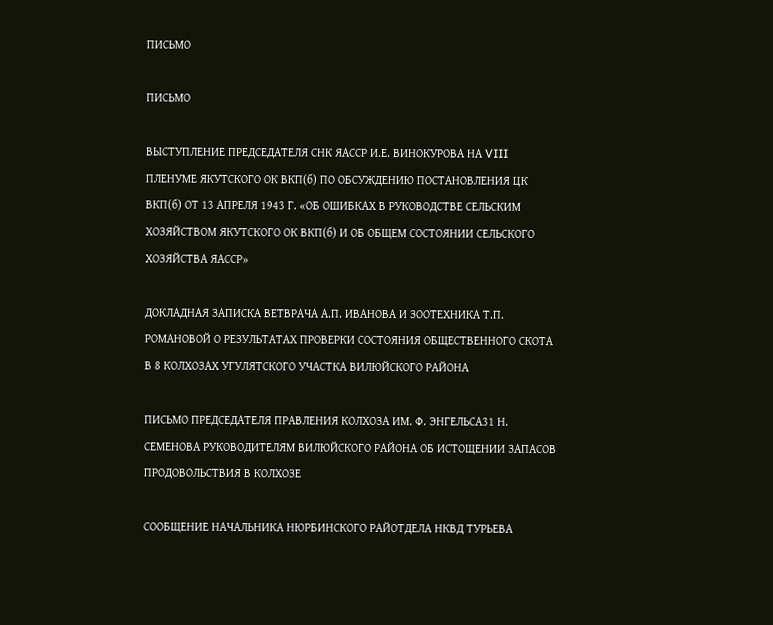ПИСЬМО

ПИСЬМО

ВЫСТУПЛЕНИЕ ПРЕДСЕДАТЕЛЯ СНК ЯАССР И.Е. ВИНОКУРОВА НА VIII ПЛЕНУМЕ ЯКУТСКОГО ОК ВКП(б) ПО ОБСУЖДЕНИЮ ПОСТАНОВЛЕНИЯ ЦК ВКП(б) ОТ 13 АПРЕЛЯ 1943 Г. «ОБ ОШИБКАХ В РУКОВОДСТВЕ СЕЛЬСКИМ ХОЗЯЙСТВОМ ЯКУТСКОГО ОК ВКП(б) И ОБ ОБЩЕМ СОСТОЯНИИ СЕЛЬСКОГО ХОЗЯЙСТВА ЯАССР»

ДОКЛАДНАЯ ЗАПИСКА ВЕТВРАЧА А.П. ИВАНОВА И ЗООТЕХНИКА Т.П. РОМАНОВОЙ О РЕЗУЛЬТАТАХ ПРОВЕРКИ СОСТОЯНИЯ ОБЩЕСТВЕННОГО СКОТА В 8 КОЛХОЗАХ УГУЛЯТСКОГО УЧАСТКА ВИЛЮЙСКОГО РАЙОНА

ПИСЬМО ПРЕДСЕДАТЕЛЯ ПРАВЛЕНИЯ КОЛХОЗА ИМ. Ф. ЭНГЕЛЬСА31 Н. СЕМЕНОВА РУКОВОДИТЕЛЯМ ВИЛЮЙСКОГО РАЙОНА ОБ ИСТОЩЕНИИ ЗАПАСОВ ПРОДОВОЛЬСТВИЯ В КОЛХОЗЕ

СООБЩЕНИЕ НАЧАЛЬНИКА НЮРБИНСКОГО РАЙОТДЕЛА НКВД ТУРЬЕВА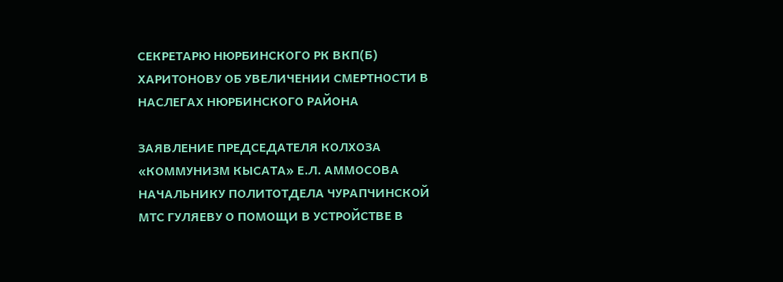СЕКРЕТАРЮ НЮРБИНСКОГО РК ВКП(Б) ХАРИТОНОВУ ОБ УВЕЛИЧЕНИИ СМЕРТНОСТИ В НАСЛЕГАХ НЮРБИНСКОГО РАЙОНА

ЗАЯВЛЕНИЕ ПРЕДСЕДАТЕЛЯ КОЛХОЗА «КОММУНИЗМ КЫСАТА» Е.Л. АММОСОВА НАЧАЛЬНИКУ ПОЛИТОТДЕЛА ЧУРАПЧИНСКОЙ МТС ГУЛЯЕВУ О ПОМОЩИ В УСТРОЙСТВЕ В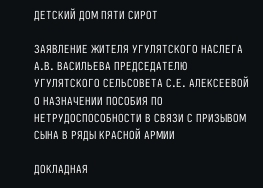ДЕТСКИЙ ДОМ ПЯТИ СИРОТ

ЗАЯВЛЕНИЕ ЖИТЕЛЯ УГУЛЯТСКОГО НАСЛЕГА А.В. ВАСИЛЬЕВА ПРЕДСЕДАТЕЛЮ УГУЛЯТСКОГО СЕЛЬСОВЕТА С.Е. АЛЕКСЕЕВОЙ О НАЗНАЧЕНИИ ПОСОБИЯ ПО НЕТРУДОСПОСОБНОСТИ В СВЯЗИ С ПРИЗЫВОМ СЫНА В РЯДЫ КРАСНОЙ АРМИИ

ДОКЛАДНАЯ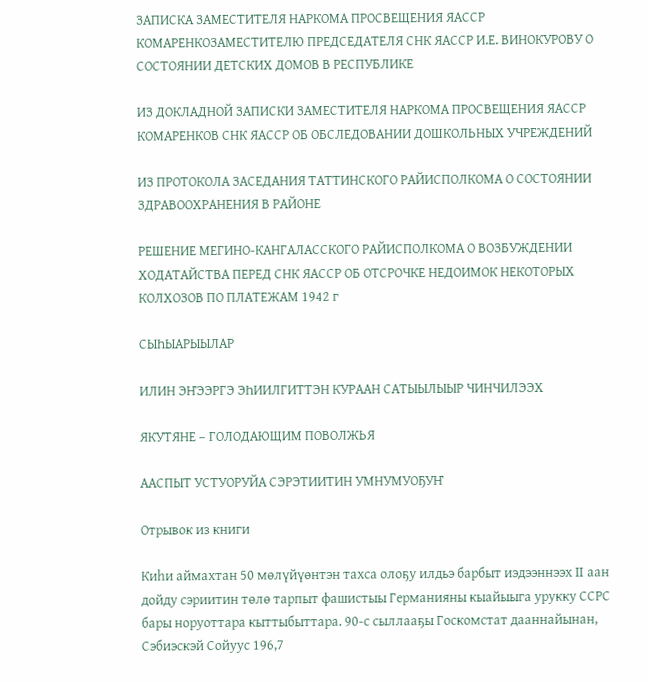ЗАПИСКА ЗАМЕСТИТЕЛЯ НАРКОМА ПРОСВЕЩЕНИЯ ЯАССР КОМАРЕНКОЗАМЕСТИТЕЛЮ ПРЕДСЕДАТЕЛЯ СНК ЯАССР И.Е. ВИНОКУРОВУ О СОСТОЯНИИ ДЕТСКИХ ДОМОВ В РЕСПУБЛИКЕ

ИЗ ДОКЛАДНОЙ ЗАПИСКИ ЗАМЕСТИТЕЛЯ НАРКОМА ПРОСВЕЩЕНИЯ ЯАССР КОМАРЕНКОВ СНК ЯАССР ОБ ОБСЛЕДОВАНИИ ДОШКОЛЬНЫХ УЧРЕЖДЕНИЙ

ИЗ ПРОТОКОЛА ЗАСЕДАНИЯ ТАТТИНСКОГО РАЙИСПОЛКОМА О СОСТОЯНИИ ЗДРАВООХРАНЕНИЯ В РАЙОНЕ

РЕШЕНИЕ МЕГИНО-КАНГАЛАССКОГО РАЙИСПОЛКОМА О ВОЗБУЖДЕНИИ ХОДАТАЙСТВА ПЕРЕД СНК ЯАССР ОБ ОТСРОЧКЕ НЕДОИМОК НЕКОТОРЫХ КОЛХОЗОВ ПО ПЛАТЕЖАМ 1942 г

СЫҺЫАРЫЫЛАР

ИЛИН ЭҤЭЭРГЭ ЭҺИИЛГИТТЭН КУРААН САТЫЫЛЫЫР ЧИНЧИЛЭЭХ

ЯКУТЯНЕ – ГОЛОДАЮЩИМ ПОВОЛЖЬЯ

ААСПЫТ УСТУОРУЙА СЭРЭТИИТИН УМНУМУОҔУҤ

Отрывок из книги

Киһи аймахтан 50 мөлүйүөнтэн тахса олоҕу илдьэ барбыт иэдээннээх II аан дойду сэриитин төлө тарпыт фашистыы Германияны кыайыыга урукку ССРС бары норуоттара кыттыбыттара. 90-с сыллааҕы Госкомстат дааннайынан, Сэбиэскэй Сойуус 196,7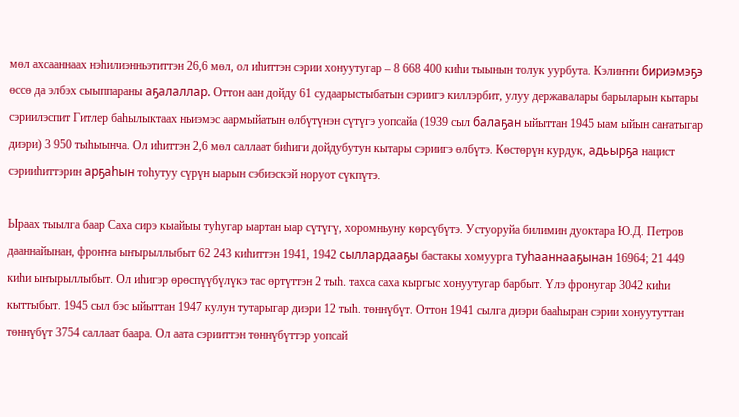мөл ахсааннаах нэһилиэнньэтиттэн 26,6 мөл, ол иһиттэн сэрии хонуутугар – 8 668 400 киһи тыынын толук уурбута. Кэлиҥҥи бириэмэҕэ өссө да элбэх сыыппараны аҕалаллар. Оттон аан дойду 61 судаарыстыбатын сэриигэ киллэрбит, улуу державалары барыларын кытары сэриилэспит Гитлер баһылыктаах ньиэмэс аармыйатын өлбүтүнэн сүтүгэ уопсайа (1939 сыл балаҕан ыйыттан 1945 ыам ыйын саҥатыгар диэри) 3 950 тыһыынча. Ол иһиттэн 2,6 мөл саллаат биһиги дойдубутун кытары сэриигэ өлбүтэ. Көстөрүн курдук, адьырҕа нацист сэрииһиттэрин арҕаһын тоһутуу сүрүн ыарын сэбиэскэй норуот сүкпүтэ.

Ыраах тыылга баар Саха сирэ кыайыы туһугар ыартан ыар сүтүгү, хоромньуну көрсүбүтэ. Устуоруйа билимин дуоктара Ю.Д. Петров дааннайынан, фроҥҥа ыҥырыллыбыт 62 243 киһиттэн 1941, 1942 сыллардааҕы бастакы хомуурга туһааннааҕынан 16964; 21 449 киһи ыҥырыллыбыт. Ол иһигэр өрөспүүбүлүкэ тас өртүттэн 2 тыһ. тахса саха кыргыс хонуутугар барбыт. Үлэ фронугар 3042 киһи кыттыбыт. 1945 сыл бэс ыйыттан 1947 кулун тутарыгар диэри 12 тыһ. төннүбүт. Оттон 1941 сылга диэри бааһыран сэрии хонуутуттан төннүбүт 3754 саллаат баара. Ол аата сэрииттэн төннүбүттэр уопсай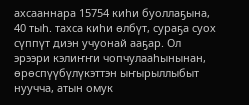ахсааннара 15754 киһи буоллаҕына, 40 тыһ. тахса киһи өлбүт, сураҕа суох сүппүт диэн учуонай ааҕар. Ол эрээри кэлиҥҥи чопчулааһынынан, өрөспүүбүлүкэттэн ыҥырыллыбыт нуучча, атын омук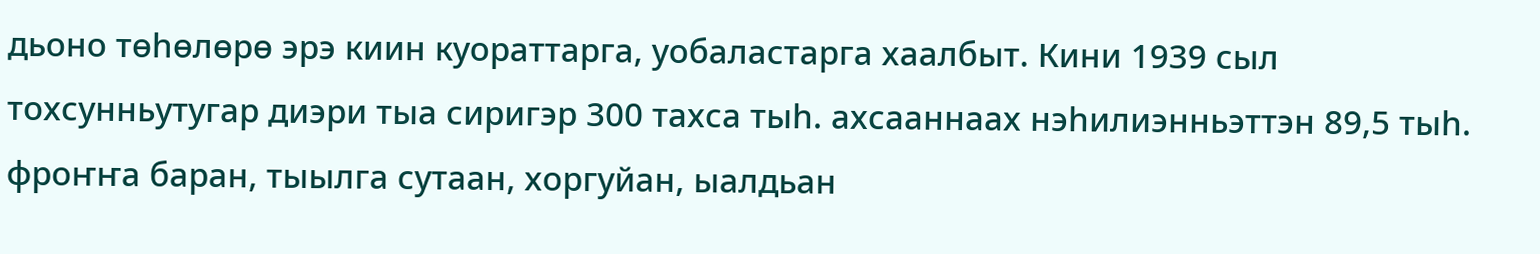дьоно төһөлөрө эрэ киин куораттарга, уобаластарга хаалбыт. Кини 1939 сыл тохсунньутугар диэри тыа сиригэр 300 тахса тыһ. ахсааннаах нэһилиэнньэттэн 89,5 тыһ. фроҥҥа баран, тыылга сутаан, хоргуйан, ыалдьан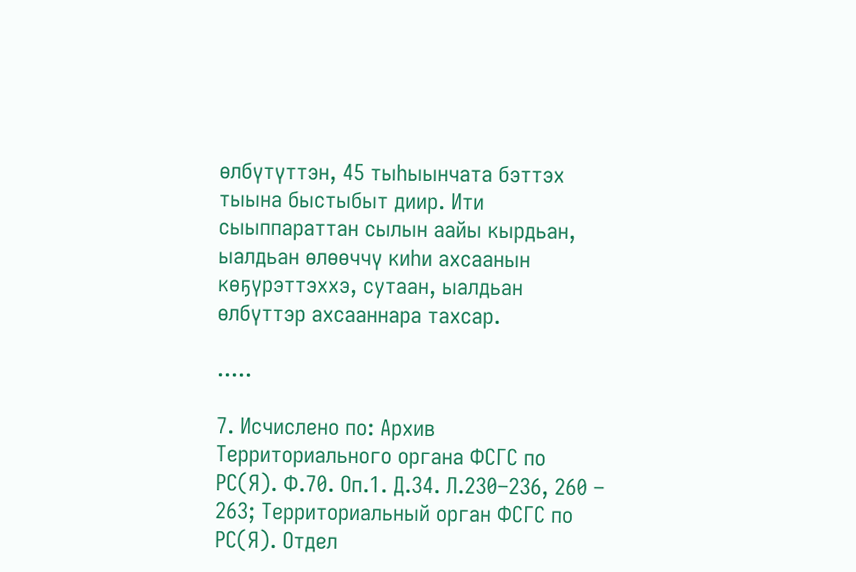өлбүтүттэн, 45 тыһыынчата бэттэх тыына быстыбыт диир. Ити сыыппараттан сылын аайы кырдьан, ыалдьан өлөөччү киһи ахсаанын көҕүрэттэххэ, сутаан, ыалдьан өлбүттэр ахсааннара тахсар.

.....

7. Исчислено по: Архив Территориального органа ФСГС по РС(Я). Ф.70. Оп.1. Д.34. Л.230–236, 260 – 263; Территориальный орган ФСГС по РС(Я). Отдел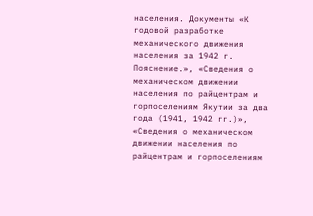населения. Документы «К годовой разработке механического движения населения за 1942 г. Пояснение.», «Сведения о механическом движении населения по райцентрам и горпоселениям Якутии за два года (1941, 1942 гг.)», «Сведения о механическом движении населения по райцентрам и горпоселениям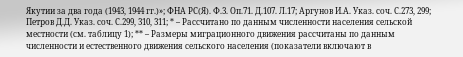Якутии за два года (1943, 1944 гг.)»; ФНА РС(Я). Ф.3. Оп.71. Д.107. Л.17; Аргунов И.А. Указ. соч. С.273, 299; Петров Д.Д. Указ. соч. С.299, 310, 311; * – Рассчитано по данным численности населения сельской местности (см. таблицу 1); ** – Размеры миграционного движения рассчитаны по данным численности и естественного движения сельского населения (показатели включают в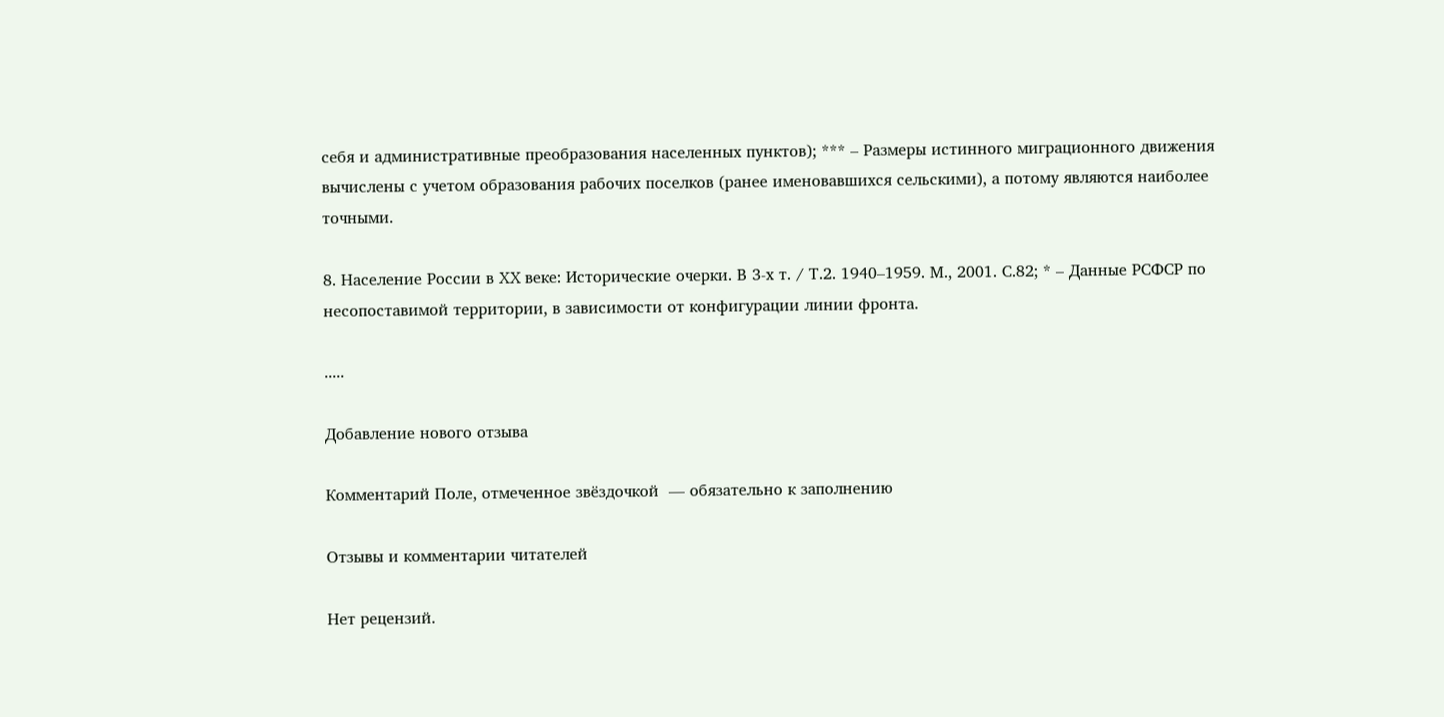себя и административные преобразования населенных пунктов); *** – Размеры истинного миграционного движения вычислены с учетом образования рабочих поселков (ранее именовавшихся сельскими), а потому являются наиболее точными.

8. Население России в XX веке: Исторические очерки. В 3-х т. / Т.2. 1940–1959. М., 2001. С.82; * – Данные РСФСР по несопоставимой территории, в зависимости от конфигурации линии фронта.

.....

Добавление нового отзыва

Комментарий Поле, отмеченное звёздочкой  — обязательно к заполнению

Отзывы и комментарии читателей

Нет рецензий.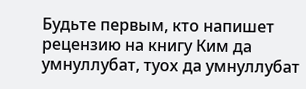Будьте первым, кто напишет рецензию на книгу Ким да умнуллубат, туох да умнуллубат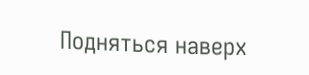Подняться наверх